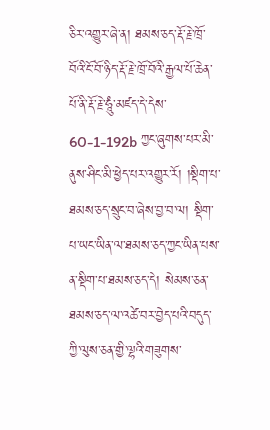ཅིར་འགྱུར་ཞེ་ན། ཐམས་ཅད་རྡོ་རྗེ་ཁྲོ་བོའི་ངོ་བོ་ཉིད་རྡོ་རྗེ་ཁྲོ་བོའི་རྒྱལ་པོ་ཆེན་པོ་ནི་རྡོ་རྗེ་ཧཱུཾ་མཛད་དེ་དེས་ 60-1-192b ཀྱང་ཞུགས་པར་མི་ནུས་ཤིང་མི་ཕྱེད་པར་འགྱུར་རོ། །སྡིག་པ་ཐམས་ཅད་སྲུང་བ་ཞེས་བྱ་བ་ལ། སྡིག་པ་ཡང་ཡིན་ལ་ཐམས་ཅད་ཀྱང་ཡིན་པས་ན་སྡིག་པ་ཐམས་ཅད་དེ། སེམས་ཅན་ཐམས་ཅད་ལ་འཚེ་བར་བྱེད་པའི་བདུད་ཀྱི་ལུས་ཅན་གྱི་ལྷའི་གཟུགས་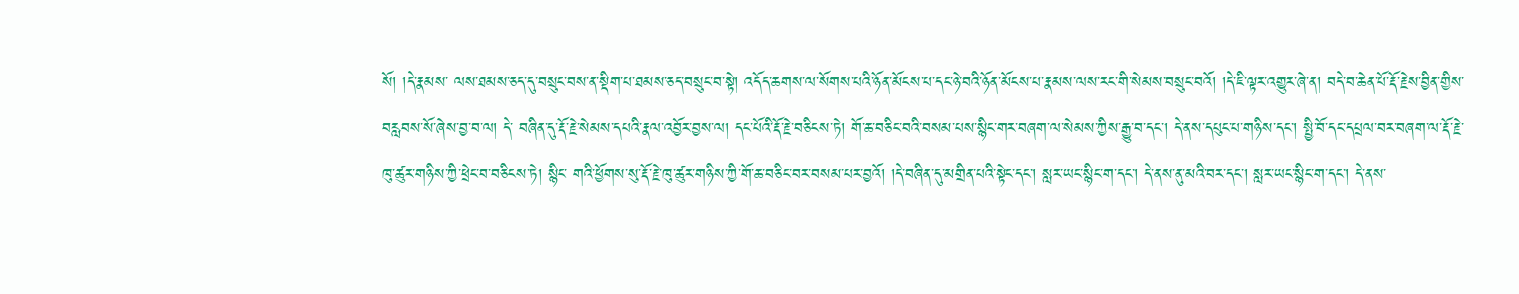སོ། །དེ་རྣམས་ ལས་ཐམས་ཅད་དུ་བསྲུང་བས་ན་སྡིག་པ་ཐམས་ཅད་བསྲུང་བ་སྟེ། འདོད་ཆགས་ལ་སོགས་པའི་ཉོན་མོངས་པ་དང་ཉེ་བའི་ཉོན་མོངས་པ་རྣམས་ལས་རང་གི་སེམས་བསྲུང་བའོ། །དེ་ཇི་ལྟར་འགྱུར་ཞེ་ན། བདེ་བ་ཆེན་པོ་རྡོ་རྗེས་བྱིན་གྱིས་བརླབས་སོ་ཞེས་བྱ་བ་ལ། དེ་ བཞིན་དུ་རྡོ་རྗེ་སེམས་དཔའི་རྣལ་འབྱོར་བྱས་ལ། དང་པོའི་རྡོ་རྗེ་བཅིངས་ཏེ། གོ་ཆ་བཅིང་བའི་བསམ་པས་སྙིང་གར་བཞག་ལ་སེམས་ཀྱིས་རྒྱུ་བ་དང་། དེ་ནས་དཔུང་པ་གཉིས་དང་། སྤྱི་བོ་དང་དཔྲལ་བར་བཞག་ལ་རྡོ་རྗེ་ཁུ་ཚུར་གཉིས་ཀྱི་ཕྲེང་བ་བཅིངས་ཏེ། སྙིང་ གའི་ཕྱོགས་སུ་རྡོ་རྗེ་ཁུ་ཚུར་གཉིས་ཀྱི་གོ་ཆ་བཅིང་བར་བསམ་པར་བྱའོ། །དེ་བཞིན་དུ་མགྲིན་པའི་སྟེང་དང་། སླར་ཡང་སྙིང་ག་དང་། དེ་ནས་ནུ་མའི་བར་དང་། སླར་ཡང་སྙིང་ག་དང་། དེ་ནས་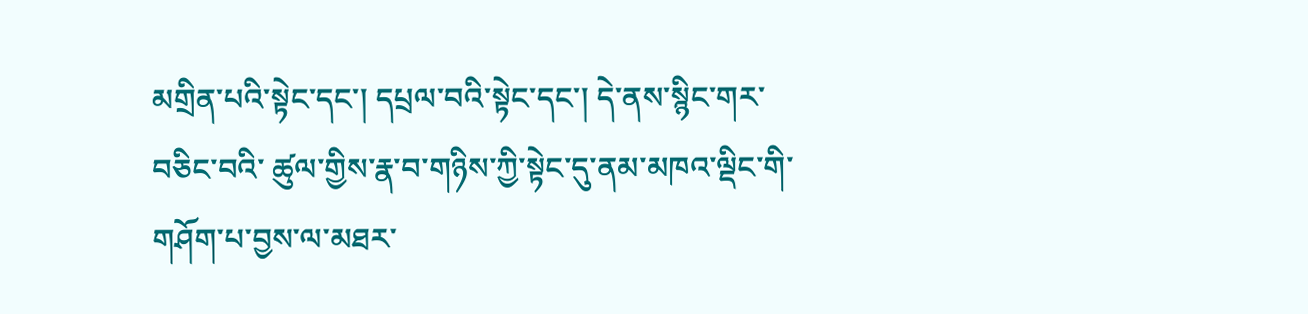མགྲིན་པའི་སྟེང་དང་། དཔྲལ་བའི་སྟེང་དང་། དེ་ནས་སྙིང་གར་བཅིང་བའི་ ཚུལ་གྱིས་རྣ་བ་གཉིས་ཀྱི་སྟེང་དུ་ནམ་མཁའ་ལྡིང་གི་གཤོག་པ་བྱས་ལ་མཐར་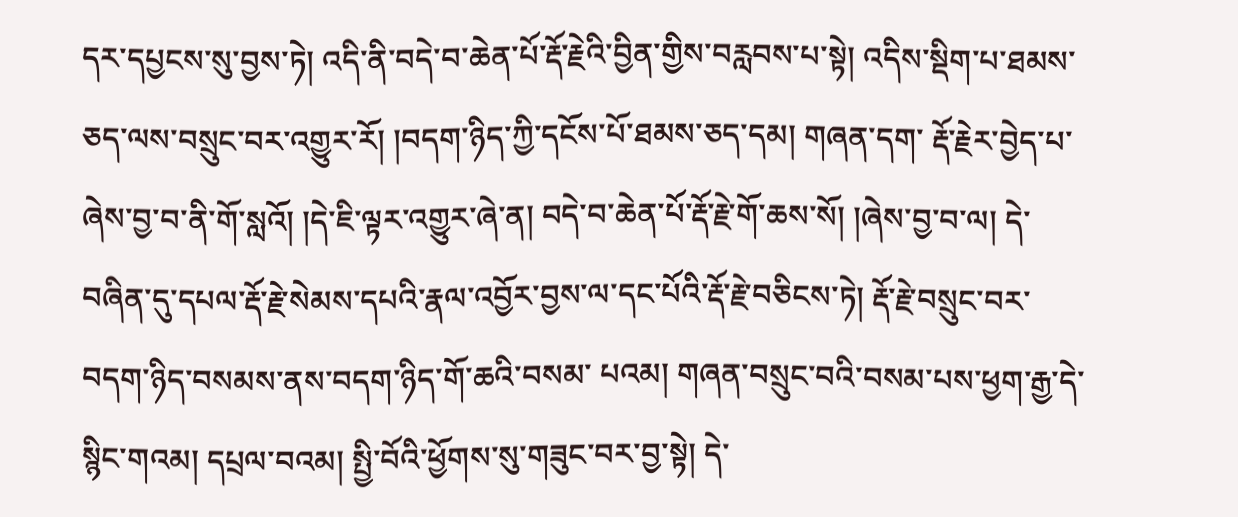དར་དཔྱངས་སུ་བྱས་ཏེ། འདི་ནི་བདེ་བ་ཆེན་པོ་རྡོ་རྗེའི་བྱིན་གྱིས་བརླབས་པ་སྟེ། འདིས་སྡིག་པ་ཐམས་ཅད་ལས་བསྲུང་བར་འགྱུར་རོ། །བདག་ཉིད་ཀྱི་དངོས་པོ་ཐམས་ཅད་དམ། གཞན་དག་ རྡོ་རྗེར་བྱེད་པ་ཞེས་བྱ་བ་ནི་གོ་སླའོ། །དེ་ཇི་ལྟར་འགྱུར་ཞེ་ན། བདེ་བ་ཆེན་པོ་རྡོ་རྗེ་གོ་ཆས་སོ། །ཞེས་བྱ་བ་ལ། དེ་བཞིན་དུ་དཔལ་རྡོ་རྗེ་སེམས་དཔའི་རྣལ་འབྱོར་བྱས་ལ་དང་པོའི་རྡོ་རྗེ་བཅིངས་ཏེ། རྡོ་རྗེ་བསྲུང་བར་བདག་ཉིད་བསམས་ནས་བདག་ཉིད་གོ་ཆའི་བསམ་ པའམ། གཞན་བསྲུང་བའི་བསམ་པས་ཕྱག་རྒྱ་དེ་སྙིང་གའམ། དཔྲལ་བའམ། སྤྱི་བོའི་ཕྱོགས་སུ་གཟུང་བར་བྱ་སྟེ། དེ་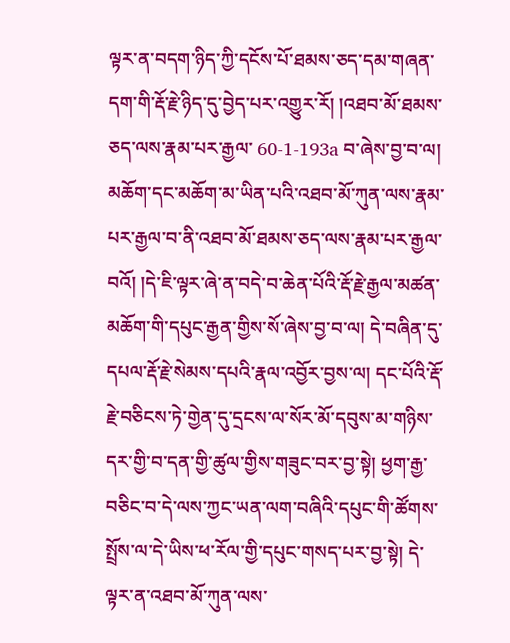ལྟར་ན་བདག་ཉིད་ཀྱི་དངོས་པོ་ཐམས་ཅད་དམ་གཞན་དག་གི་རྡོ་རྗེ་ཉིད་དུ་བྱེད་པར་འགྱུར་རོ། །འཐབ་མོ་ཐམས་ཅད་ལས་རྣམ་པར་རྒྱལ་ 60-1-193a བ་ཞེས་བྱ་བ་ལ། མཆོག་དང་མཆོག་མ་ཡིན་པའི་འཐབ་མོ་ཀུན་ལས་རྣམ་པར་རྒྱལ་བ་ནི་འཐབ་མོ་ཐམས་ཅད་ལས་རྣམ་པར་རྒྱལ་བའོ། །དེ་ཇི་ལྟར་ཞེ་ན་བདེ་བ་ཆེན་པོའི་རྡོ་རྗེ་རྒྱལ་མཚན་མཆོག་གི་དཔུང་རྒྱན་གྱིས་སོ་ཞེས་བྱ་བ་ལ། དེ་བཞིན་དུ་ དཔལ་རྡོ་རྗེ་སེམས་དཔའི་རྣལ་འབྱོར་བྱས་ལ། དང་པོའི་རྡོ་རྗེ་བཅིངས་ཏེ་གྱེན་དུ་དྲངས་ལ་སོར་མོ་དབུས་མ་གཉིས་དར་གྱི་བ་དན་གྱི་ཚུལ་གྱིས་གཟུང་བར་བྱ་སྟེ། ཕྱག་རྒྱ་བཅིང་བ་དེ་ལས་ཀྱང་ཡན་ལག་བཞིའི་དཔུང་གི་ཚོགས་སྤྲོས་ལ་དེ་ཡིས་ཕ་རོལ་གྱི་དཔུང་གསད་པར་བྱ་སྟེ། དེ་ ལྟར་ན་འཐབ་མོ་ཀུན་ལས་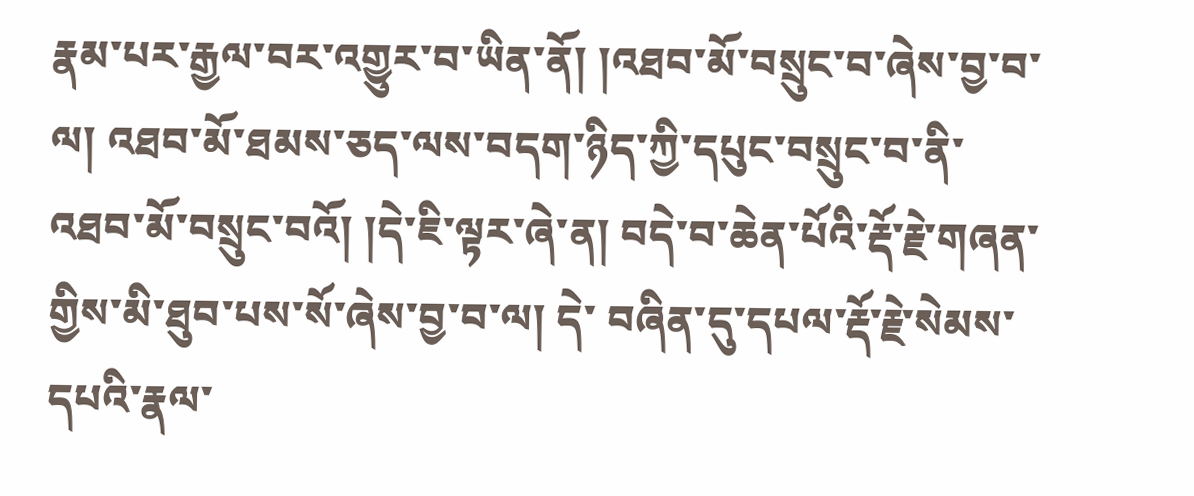རྣམ་པར་རྒྱལ་བར་འགྱུར་བ་ཡིན་ནོ། །འཐབ་མོ་བསྲུང་བ་ཞེས་བྱ་བ་ལ། འཐབ་མོ་ཐམས་ཅད་ལས་བདག་ཉིད་ཀྱི་དཔུང་བསྲུང་བ་ནི་འཐབ་མོ་བསྲུང་བའོ། །དེ་ཇི་ལྟར་ཞེ་ན། བདེ་བ་ཆེན་པོའི་རྡོ་རྗེ་གཞན་གྱིས་མི་ཐུབ་པས་སོ་ཞེས་བྱ་བ་ལ། དེ་ བཞིན་དུ་དཔལ་རྡོ་རྗེ་སེམས་དཔའི་རྣལ་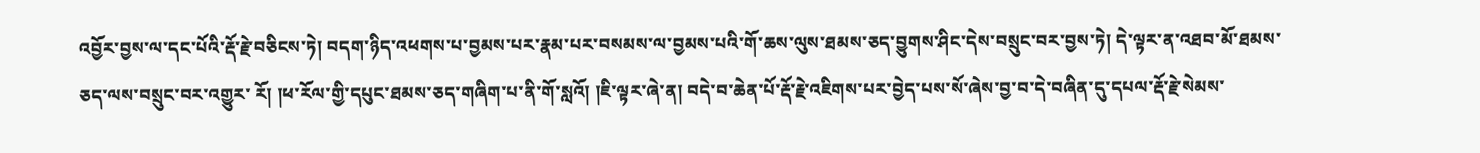འབྱོར་བྱས་ལ་དང་པོའི་རྡོ་རྗེ་བཅིངས་ཏེ། བདག་ཉིད་འཕགས་པ་བྱམས་པར་རྣམ་པར་བསམས་ལ་བྱམས་པའི་གོ་ཆས་ལུས་ཐམས་ཅད་བྱུགས་ཤིང་དེས་བསྲུང་བར་བྱས་ཏེ། དེ་ལྟར་ན་འཐབ་མོ་ཐམས་ཅད་ལས་བསྲུང་བར་འགྱུར་ རོ། །ཕ་རོལ་གྱི་དཔུང་ཐམས་ཅད་གཞིག་པ་ནི་གོ་སླའོ། །ཇི་ལྟར་ཞེ་ན། བདེ་བ་ཆེན་པོ་རྡོ་རྗེ་འཇིགས་པར་བྱེད་པས་སོ་ཞེས་བྱ་བ་དེ་བཞིན་དུ་དཔལ་རྡོ་རྗེ་སེམས་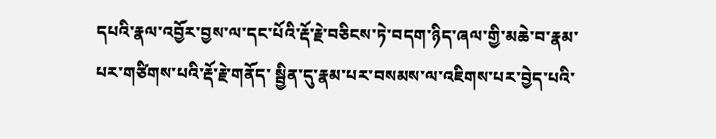དཔའི་རྣལ་འབྱོར་བྱས་ལ་དང་པོའི་རྡོ་རྗེ་བཅིངས་ཏེ་བདག་ཉིད་ཞལ་གྱི་མཆེ་བ་རྣམ་པར་གཙིགས་པའི་རྡོ་རྗེ་གནོད་ སྦྱིན་དུ་རྣམ་པར་བསམས་ལ་འཇིགས་པར་བྱེད་པའི་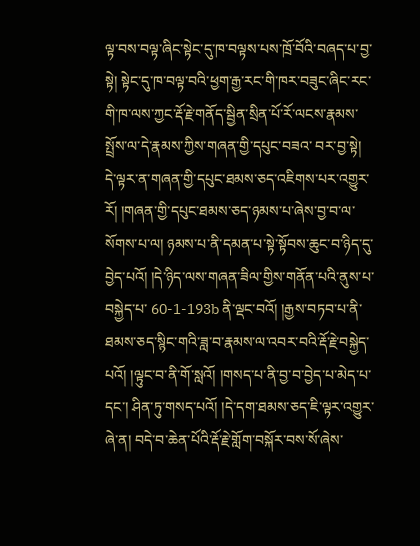ལྟ་བས་བལྟ་ཞིང་སྟེང་དུ་ཁ་བལྟས་པས་ཁྲོ་བོའི་བཞད་པ་བྱ་སྟེ། སྟེང་དུ་ཁ་བལྟ་བའི་ཕྱག་རྒྱ་རང་གི་ཁར་བཟུང་ཞིང་རང་གི་ཁ་ལས་ཀྱང་རྡོ་རྗེ་གནོད་སྦྱིན་སྲིན་པོ་རོ་ལངས་རྣམས་སྤྲོས་ལ་དེ་རྣམས་ཀྱིས་གཞན་གྱི་དཔུང་བཟའ་ བར་བྱ་སྟེ། དེ་ལྟར་ན་གཞན་གྱི་དཔུང་ཐམས་ཅད་འཇིགས་པར་འགྱུར་རོ། །གཞན་གྱི་དཔུང་ཐམས་ཅད་ཉམས་པ་ཞེས་བྱ་བ་ལ་སོགས་པ་ལ། ཉམས་པ་ནི་དམན་པ་སྟེ་སྟོབས་ཆུང་བ་ཉིད་དུ་བྱེད་པའོ། །དེ་ཉིད་ལས་གཞན་ཟིལ་གྱིས་གནོན་པའི་ནུས་པ་བསྐྱེད་པ་ 60-1-193b ནི་ལྡང་བའོ། །རྒྱས་བཏབ་པ་ནི་ཐམས་ཅད་སྙིང་གའི་ཟླ་བ་རྣམས་ལ་འབར་བའི་རྡོ་རྗེ་བསྐྱེད་པའོ། །ལྟུང་བ་ནི་གོ་སླའོ། །གསད་པ་ནི་བྱ་བ་བྱེད་པ་མེད་པ་དང་། ཤིན་ཏུ་གསད་པའོ། །དེ་དག་ཐམས་ཅད་ཇི་ལྟར་འགྱུར་ཞེ་ན། བདེ་བ་ཆེན་པོའི་རྡོ་རྗེ་གློག་བསྐོར་བས་སོ་ཞེས་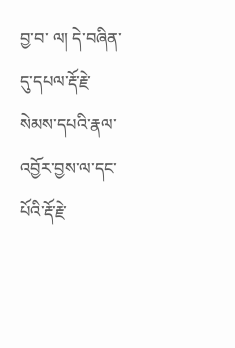བྱ་བ་ ལ། དེ་བཞིན་དུ་དཔལ་རྡོ་རྗེ་སེམས་དཔའི་རྣལ་འབྱོར་བྱས་ལ་དང་པོའི་རྡོ་རྗེ་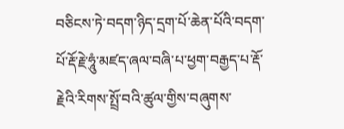བཅིངས་ཏེ་བདག་ཉིད་དྲག་པོ་ཆེན་པོའི་བདག་པོ་རྡོ་རྗེ་ཧཱུཾ་མཛད་ཞལ་བཞི་པ་ཕྱག་བརྒྱད་པ་རྡོ་རྗེའི་རིགས་སྤྲོ་བའི་ཚུལ་གྱིས་བཞུགས་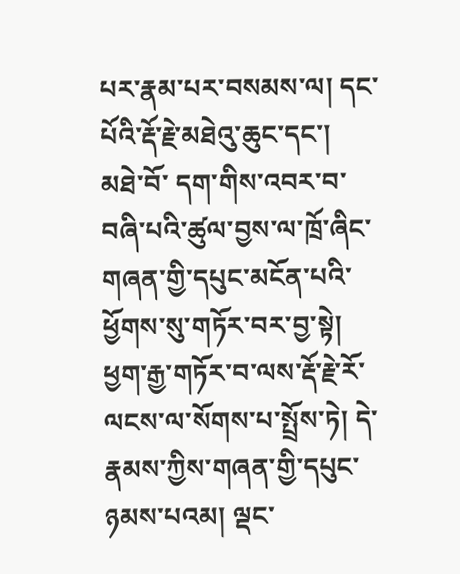པར་རྣམ་པར་བསམས་ལ། དང་པོའི་རྡོ་རྗེ་མཐེའུ་ཆུང་དང་། མཐེ་བོ་ དག་གིས་འབར་བ་བཞི་པའི་ཚུལ་བྱས་ལ་ཁྲོ་ཞིང་གཞན་གྱི་དཔུང་མངོན་པའི་ཕྱོགས་སུ་གཏོར་བར་བྱ་སྟེ། ཕྱག་རྒྱ་གཏོར་བ་ལས་རྡོ་རྗེ་རོ་ལངས་ལ་སོགས་པ་སྤྲོས་ཏེ། དེ་རྣམས་ཀྱིས་གཞན་གྱི་དཔུང་ཉམས་པའམ། ལྡང་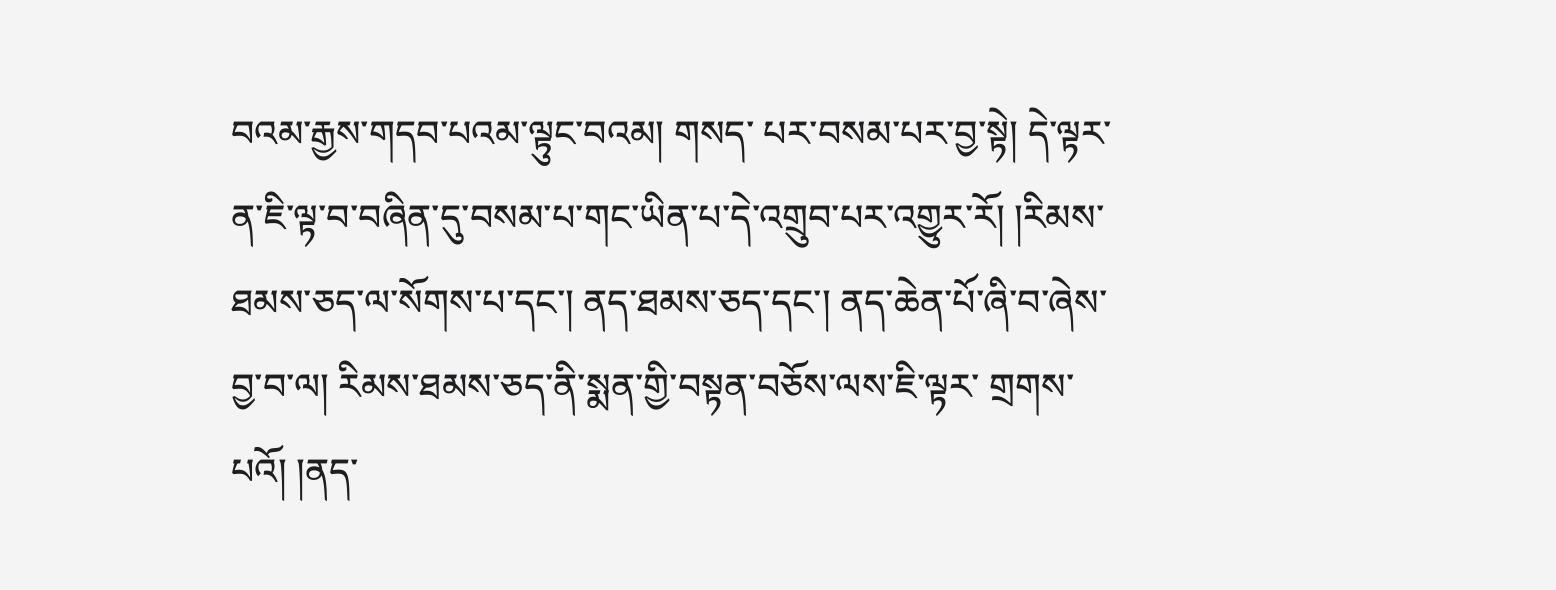བའམ་རྒྱས་གདབ་པའམ་ལྟུང་བའམ། གསད་ པར་བསམ་པར་བྱ་སྟེ། དེ་ལྟར་ན་ཇི་ལྟ་བ་བཞིན་དུ་བསམ་པ་གང་ཡིན་པ་དེ་འགྲུབ་པར་འགྱུར་རོ། །རིམས་ཐམས་ཅད་ལ་སོགས་པ་དང་། ནད་ཐམས་ཅད་དང་། ནད་ཆེན་པོ་ཞི་བ་ཞེས་བྱ་བ་ལ། རིམས་ཐམས་ཅད་ནི་སྨན་གྱི་བསྟན་བཅོས་ལས་ཇི་ལྟར་ གྲགས་པའོ། །ནད་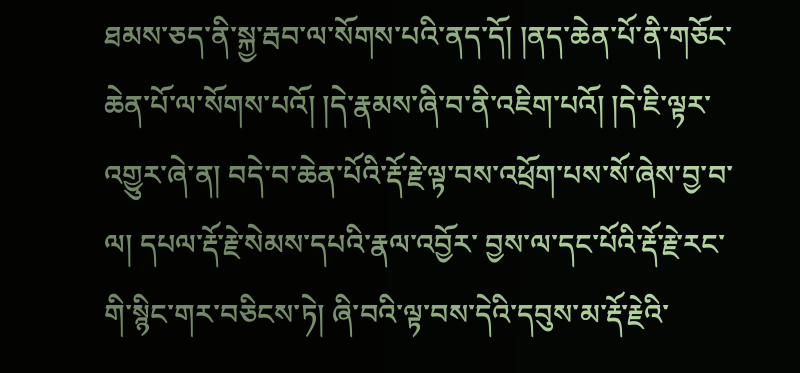ཐམས་ཅད་ནི་སྐྱ་རྦབ་ལ་སོགས་པའི་ནད་དོ། །ནད་ཆེན་པོ་ནི་གཅོང་ཆེན་པོ་ལ་སོགས་པའོ། །དེ་རྣམས་ཞི་བ་ནི་འཇིག་པའོ། །དེ་ཇི་ལྟར་འགྱུར་ཞེ་ན། བདེ་བ་ཆེན་པོའི་རྡོ་རྗེ་ལྟ་བས་འཕྲོག་པས་སོ་ཞེས་བྱ་བ་ལ། དཔལ་རྡོ་རྗེ་སེམས་དཔའི་རྣལ་འབྱོར་ བྱས་ལ་དང་པོའི་རྡོ་རྗེ་རང་གི་སྙིང་གར་བཅིངས་ཏེ། ཞི་བའི་ལྟ་བས་དེའི་དབུས་མ་རྡོ་རྗེའི་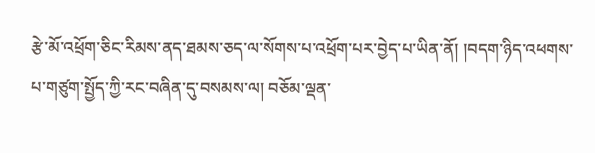རྩེ་མོ་འཕྲོག་ཅིང་རིམས་ནད་ཐམས་ཅད་ལ་སོགས་པ་འཕྲོག་པར་བྱེད་པ་ཡིན་ནོ། །བདག་ཉིད་འཕགས་པ་གཙུག་སྤྱོད་ཀྱི་རང་བཞིན་དུ་བསམས་ལ། བཅོམ་ལྡན་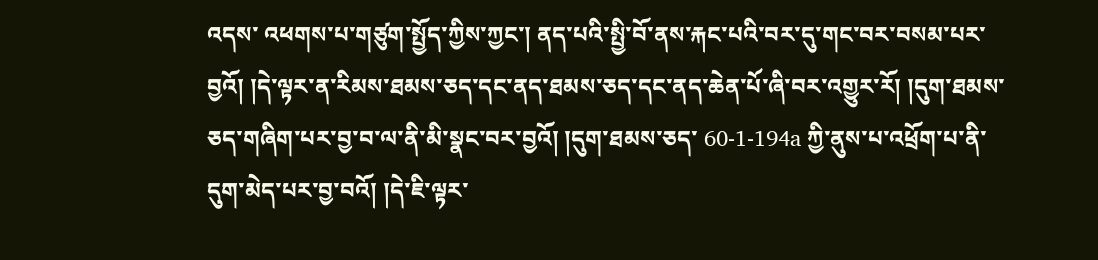འདས་ འཕགས་པ་གཙུག་སྤྱོད་ཀྱིས་ཀྱང་། ནད་པའི་སྤྱི་བོ་ནས་རྐང་པའི་བར་དུ་གང་བར་བསམ་པར་བྱའོ། །དེ་ལྟར་ན་རིམས་ཐམས་ཅད་དང་ནད་ཐམས་ཅད་དང་ནད་ཆེན་པོ་ཞི་བར་འགྱུར་རོ། །དུག་ཐམས་ཅད་གཞིག་པར་བྱ་བ་ལ་ནི་མི་སྣང་བར་བྱའོ། །དུག་ཐམས་ཅད་ 60-1-194a ཀྱི་ནུས་པ་འཕྲོག་པ་ནི་དུག་མེད་པར་བྱ་བའོ། །དེ་ཇི་ལྟར་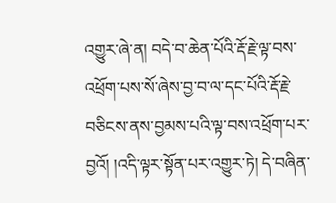འགྱུར་ཞེ་ན། བདེ་བ་ཆེན་པོའི་རྡོ་རྗེ་ལྟ་བས་འཕྲོག་པས་སོ་ཞེས་བྱ་བ་ལ་དང་པོའི་རྡོ་རྗེ་བཅིངས་ནས་བྱམས་པའི་ལྟ་བས་འཕྲོག་པར་བྱའོ། །འདི་ལྟར་སྟོན་པར་འགྱུར་ཏེ། དེ་བཞིན་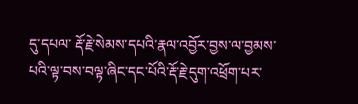དུ་དཔལ་ རྡོ་རྗེ་སེམས་དཔའི་རྣལ་འབྱོར་བྱས་ལ་བྱམས་པའི་ལྟ་བས་བལྟ་ཞིང་དང་པོའི་རྡོ་རྗེ་དུག་འཕྲོག་པར་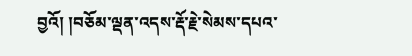བྱའོ། །བཅོམ་ལྡན་འདས་རྡོ་རྗེ་སེམས་དཔའ་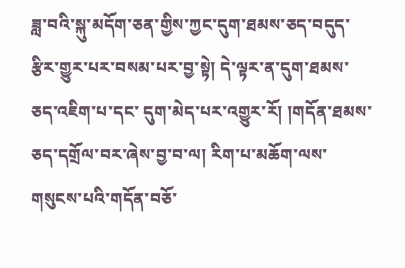ཟླ་བའི་སྐུ་མདོག་ཅན་གྱིས་ཀྱང་དུག་ཐམས་ཅད་བདུད་རྩིར་གྱུར་པར་བསམ་པར་བྱ་སྟེ། དེ་ལྟར་ན་དུག་ཐམས་ཅད་འཇིག་པ་དང་ དུག་མེད་པར་འགྱུར་རོ། །གདོན་ཐམས་ཅད་དགྲོལ་བར་ཞེས་བྱ་བ་ལ། རིག་པ་མཆོག་ལས་གསུངས་པའི་གདོན་བཅོ་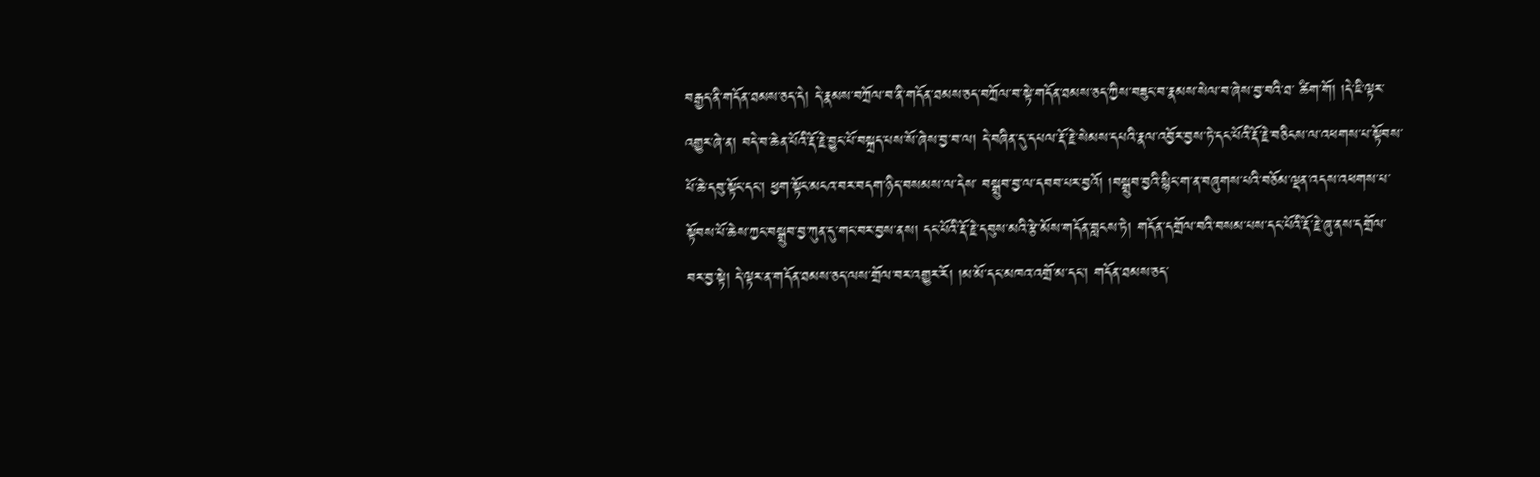བརྒྱད་ནི་གདོན་ཐམས་ཅད་དེ། དེ་རྣམས་བཀྲོལ་བ་ནི་གདོན་ཐམས་ཅད་བཀྲོལ་བ་སྟེ་གདོན་ཐམས་ཅད་ཀྱིས་བཟུང་བ་རྣམས་སེལ་བ་ཞེས་བྱ་བའི་ཐ་ ཚིག་གོ། །དེ་ཇི་ལྟར་འགྱུར་ཞེ་ན། བདེ་བ་ཆེན་པོའི་རྡོ་རྗེ་བྱུང་པོ་བསྐྲད་པས་སོ་ཞེས་བྱ་བ་ལ། དེ་བཞིན་དུ་དཔལ་རྡོ་རྗེ་སེམས་དཔའི་རྣལ་འབྱོར་བྱས་ཏེ་དང་པོའི་རྡོ་རྗེ་བཅིངས་ལ་འཕགས་པ་སྟོབས་པོ་ཆེ་དབུ་སྟོང་དང་། ཕྱག་སྟོང་མངའ་བར་བདག་ཉིད་བསམས་ལ་དེས་ བསྒྲུབ་བྱ་ལ་དབབ་པར་བྱའོ། །བསྒྲུབ་བྱའི་སྙིང་ག་ན་བཞུགས་པའི་བཅོམ་ལྡན་འདས་འཕགས་པ་སྟོབས་པོ་ཆེས་ཀྱང་བསྒྲུབ་བྱ་ཀུན་དུ་གང་བར་བྱས་ནས། དང་པོའི་རྡོ་རྗེ་དབུས་མའི་རྩེ་མོས་གདོན་བླངས་ཏེ། གདོན་དགྲོལ་བའི་བསམ་པས་དང་པོའི་རྡོ་རྗེ་ཞུ་ནས་དགྲོལ་ བར་བྱ་སྟེ། དེ་ལྟར་ན་གདོན་ཐམས་ཅད་ལས་གྲོལ་བར་འགྱུར་རོ། །མ་མོ་དང་མཁའ་འགྲོ་མ་དང་། གདོན་ཐམས་ཅད་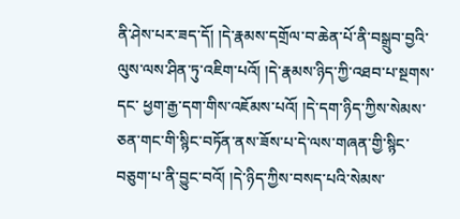ནི་ཤེས་པར་ཟད་དོ། །དེ་རྣམས་དགྲོལ་བ་ཆེན་པོ་ནི་བསྒྲུབ་བྱའི་ལུས་ལས་ཤིན་ཏུ་འཇིག་པའོ། །དེ་རྣམས་ཉིད་ཀྱི་འཐབ་པ་སྔགས་དང་ ཕྱག་རྒྱ་དག་གིས་འཇོམས་པའོ། །དེ་དག་ཉིད་ཀྱིས་སེམས་ཅན་གང་གི་སྙིང་བཏོན་ནས་ཟོས་པ་དེ་ལས་གཞན་གྱི་སྙིང་བཅུག་པ་ནི་བྱུང་བའོ། །དེ་ཉིད་ཀྱིས་བསད་པའི་སེམས་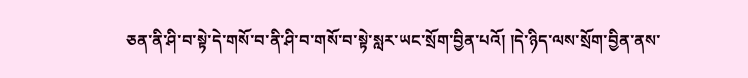ཅན་ནི་ཤི་བ་སྟེ་དེ་གསོ་བ་ནི་ཤི་བ་གསོ་བ་སྟེ་སླར་ཡང་སྲོག་བྱིན་པའོ། །དེ་ཉིད་ལས་སྲོག་བྱིན་ནས་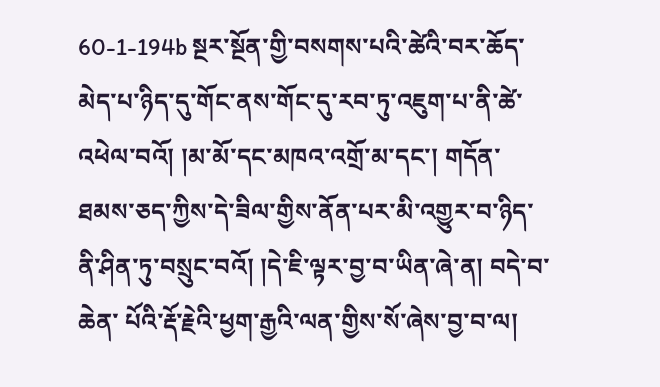60-1-194b སྔར་སྔོན་གྱི་བསགས་པའི་ཚེའི་བར་ཆོད་མེད་པ་ཉིད་དུ་གོང་ནས་གོང་དུ་རབ་ཏུ་འཇུག་པ་ནི་ཚེ་འཕེལ་བའོ། །མ་མོ་དང་མཁའ་འགྲོ་མ་དང་། གདོན་ཐམས་ཅད་ཀྱིས་དེ་ཟིལ་གྱིས་ནོན་པར་མི་འགྱུར་བ་ཉིད་ནི་ཤིན་ཏུ་བསྲུང་བའོ། །དེ་ཇི་ལྟར་བྱ་བ་ཡིན་ཞེ་ན། བདེ་བ་ཆེན་ པོའི་རྡོ་རྗེའི་ཕྱག་རྒྱའི་ལན་གྱིས་སོ་ཞེས་བྱ་བ་ལ།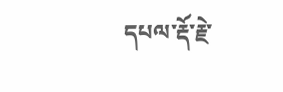དཔལ་རྡོ་རྗེ་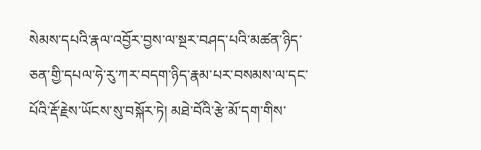སེམས་དཔའི་རྣལ་འབྱོར་བྱས་ལ་སྔར་བཤད་པའི་མཚན་ཉིད་ཅན་གྱི་དཔལ་ཧེ་རུ་ཀར་བདག་ཉིད་རྣམ་པར་བསམས་ལ་དང་པོའི་རྡོ་རྗེས་ཡོངས་སུ་བསྐོར་ཏེ། མཐེ་བོའི་རྩེ་མོ་དག་གིས་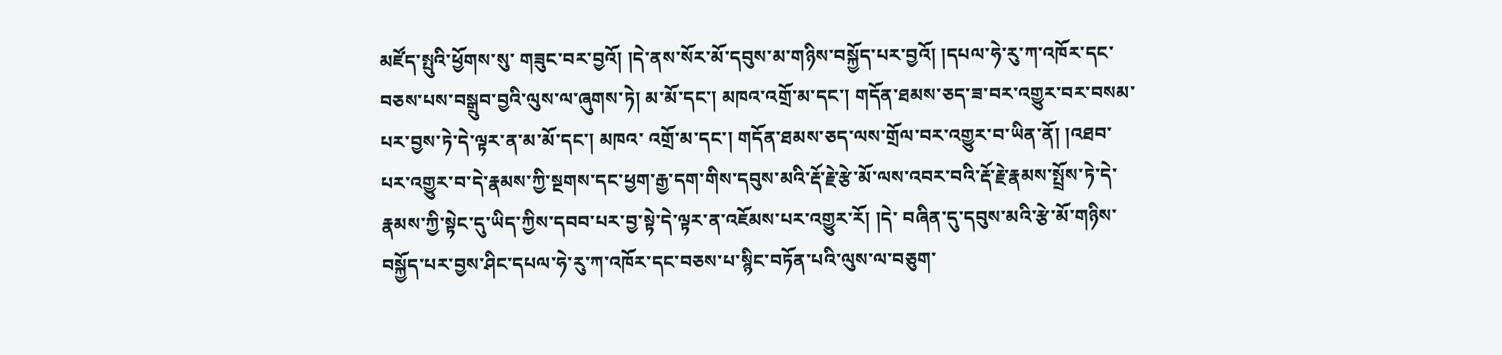མཛོད་སྤུའི་ཕྱོགས་སུ་ གཟུང་བར་བྱའོ། །དེ་ནས་སོར་མོ་དབུས་མ་གཉིས་བསྐྱོད་པར་བྱའོ། །དཔལ་ཧེ་རུ་ཀ་འཁོར་དང་བཅས་པས་བསྒྲུབ་བྱའི་ལུས་ལ་ཞུགས་ཏེ། མ་མོ་དང་། མཁའ་འགྲོ་མ་དང་། གདོན་ཐམས་ཅད་ཟ་བར་འགྱུར་བར་བསམ་པར་བྱས་ཏེ་དེ་ལྟར་ན་མ་མོ་དང་། མཁའ་ འགྲོ་མ་དང་། གདོན་ཐམས་ཅད་ལས་གྲོལ་བར་འགྱུར་བ་ཡིན་ནོ། །འཐབ་པར་འགྱུར་བ་དེ་རྣམས་ཀྱི་སྔགས་དང་ཕྱག་རྒྱ་དག་གིས་དབུས་མའི་རྡོ་རྗེ་རྩེ་མོ་ལས་འབར་བའི་རྡོ་རྗེ་རྣམས་སྤྲོས་ཏེ་དེ་རྣམས་ཀྱི་སྟེང་དུ་ཡིད་ཀྱིས་དབབ་པར་བྱ་སྟེ་དེ་ལྟར་ན་འཇོམས་པར་འགྱུར་རོ། །དེ་ བཞིན་དུ་དབུས་མའི་རྩེ་མོ་གཉིས་བསྐྱོད་པར་བྱས་ཤིང་དཔལ་ཧེ་རུ་ཀ་འཁོར་དང་བཅས་པ་སྙིང་བཏོན་པའི་ལུས་ལ་བཅུག་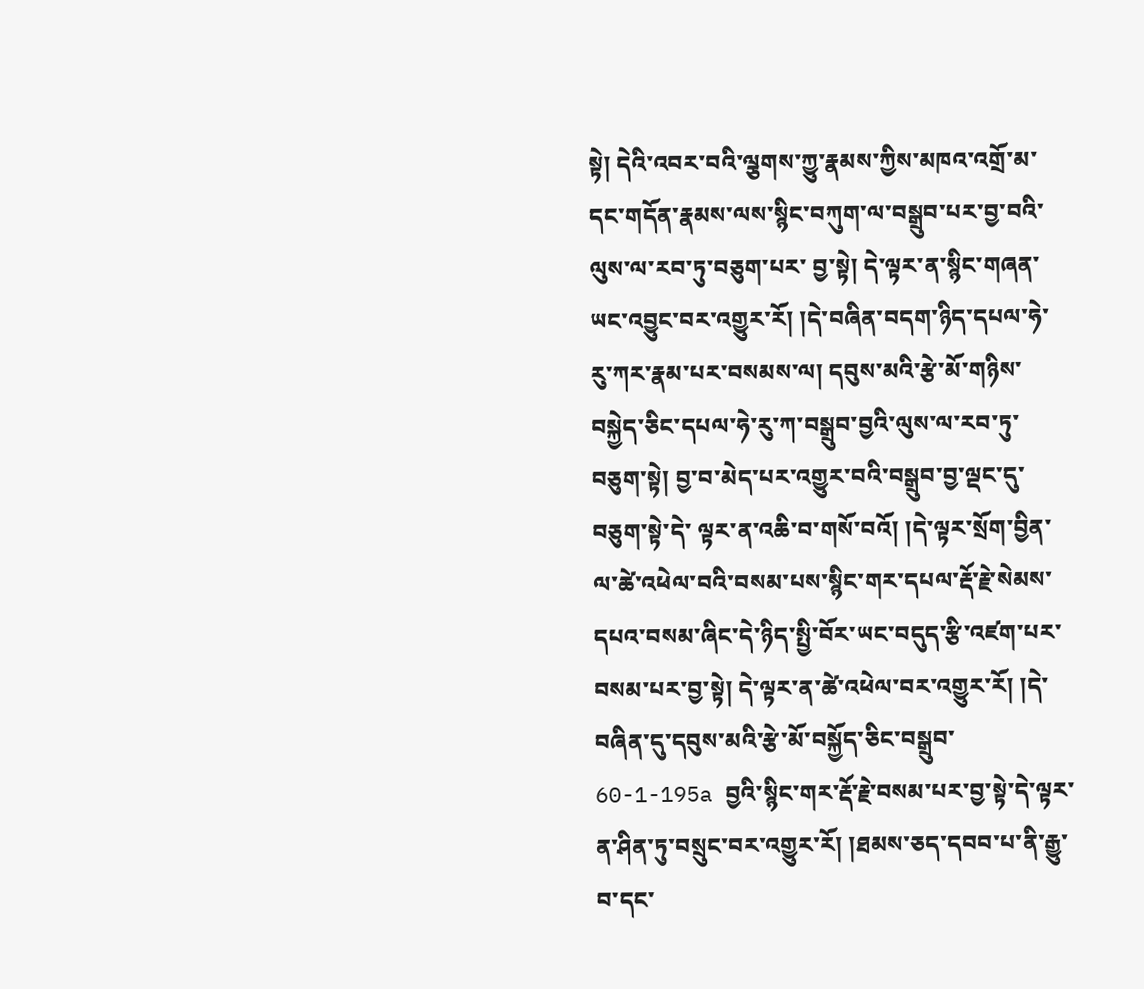སྟེ། དེའི་འབར་བའི་ལྕགས་ཀྱུ་རྣམས་ཀྱིས་མཁའ་འགྲོ་མ་དང་གདོན་རྣམས་ལས་སྙིང་བཀུག་ལ་བསྒྲུབ་པར་བྱ་བའི་ལུས་ལ་རབ་ཏུ་བཅུག་པར་ བྱ་སྟེ། དེ་ལྟར་ན་སྙིང་གཞན་ཡང་འབྱུང་བར་འགྱུར་རོ། །དེ་བཞིན་བདག་ཉིད་དཔལ་ཧེ་རུ་ཀར་རྣམ་པར་བསམས་ལ། དབུས་མའི་རྩེ་མོ་གཉིས་བསྐྱེད་ཅིང་དཔལ་ཧེ་རུ་ཀ་བསྒྲུབ་བྱའི་ལུས་ལ་རབ་ཏུ་བཅུག་སྟེ། བྱ་བ་མེད་པར་འགྱུར་བའི་བསྒྲུབ་བྱ་ལྡང་དུ་བཅུག་སྟེ་དེ་ ལྟར་ན་འཆི་བ་གསོ་བའོ། །དེ་ལྟར་སྲོག་བྱིན་ལ་ཚེ་འཕེལ་བའི་བསམ་པས་སྙིང་གར་དཔལ་རྡོ་རྗེ་སེམས་དཔའ་བསམ་ཞིང་དེ་ཉིད་སྤྱི་བོར་ཡང་བདུད་རྩི་འཛག་པར་བསམ་པར་བྱ་སྟེ། དེ་ལྟར་ན་ཚེ་འཕེལ་བར་འགྱུར་རོ། །དེ་བཞིན་དུ་དབུས་མའི་རྩེ་མོ་བསྐྱོད་ཅིང་བསྒྲུབ་ 60-1-195a བྱའི་སྙིང་གར་རྡོ་རྗེ་བསམ་པར་བྱ་སྟེ་དེ་ལྟར་ན་ཤིན་ཏུ་བསྲུང་བར་འགྱུར་རོ། །ཐམས་ཅད་དབབ་པ་ནི་རྒྱུ་བ་དང་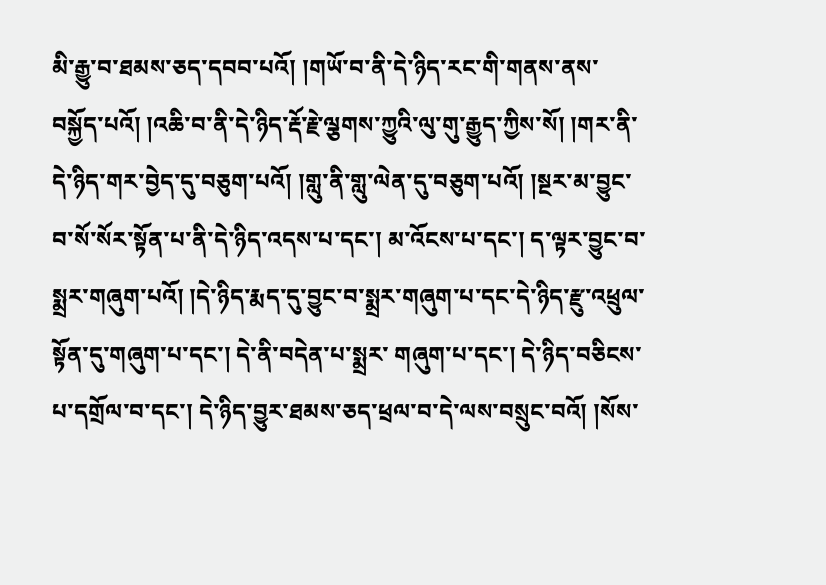མི་རྒྱུ་བ་ཐམས་ཅད་དབབ་པའོ། །གཡོ་བ་ནི་དེ་ཉིད་རང་གི་གནས་ནས་བསྐྱོད་པའོ། །འཆི་བ་ནི་དེ་ཉིད་རྡོ་རྗེ་ལྕགས་ཀྱུའི་ལུ་གུ་རྒྱུད་ཀྱིས་སོ། །གར་ནི་ དེ་ཉིད་གར་བྱེད་དུ་བཅུག་པའོ། །གླུ་ནི་གླུ་ལེན་དུ་བཅུག་པའོ། །སྔར་མ་བྱུང་བ་སོ་སོར་སྟོན་པ་ནི་དེ་ཉིད་འདས་པ་དང་། མ་འོངས་པ་དང་། ད་ལྟར་བྱུང་བ་སྨྲར་གཞུག་པའོ། །དེ་ཉིད་རྨད་དུ་བྱུང་བ་སྨྲར་གཞུག་པ་དང་དེ་ཉིད་རྫུ་འཕྲུལ་སྟོན་དུ་གཞུག་པ་དང་། དེ་ནི་བདེན་པ་སྨྲར་ གཞུག་པ་དང་། དེ་ཉིད་བཅིངས་པ་དགྲོལ་བ་དང་། དེ་ཉིད་བྱུར་ཐམས་ཅད་ཕྲལ་བ་དེ་ལས་བསྲུང་བའོ། །སོས་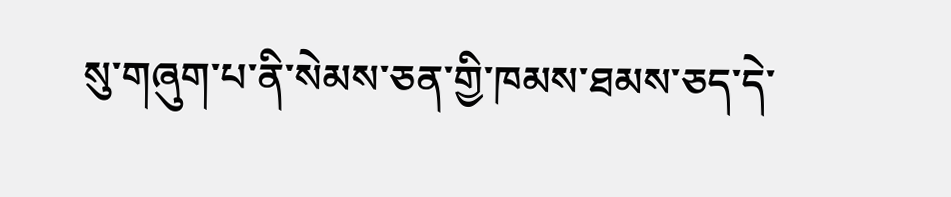སུ་གཞུག་པ་ནི་སེམས་ཅན་གྱི་ཁམས་ཐམས་ཅད་དེ་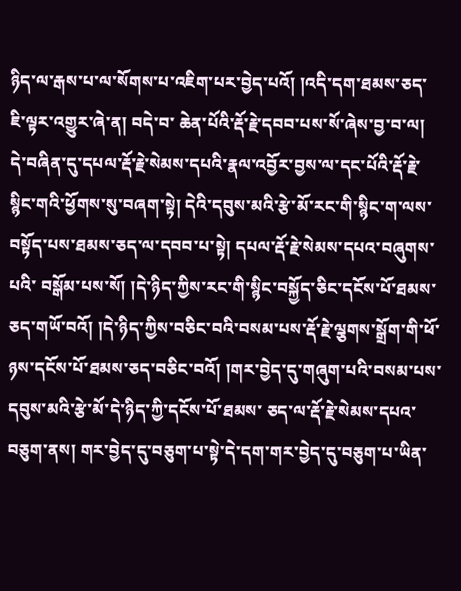ཉིད་ལ་རྒས་པ་ལ་སོགས་པ་འཇིག་པར་བྱེད་པའོ། །འདི་དག་ཐམས་ཅད་ཇི་ལྟར་འགྱུར་ཞེ་ན། བདེ་བ་ ཆེན་པོའི་རྡོ་རྗེ་དབབ་པས་སོ་ཞེས་བྱ་བ་ལ། དེ་བཞིན་དུ་དཔལ་རྡོ་རྗེ་སེམས་དཔའི་རྣལ་འབྱོར་བྱས་ལ་དང་པོའི་རྡོ་རྗེ་སྙིང་གའི་ཕྱོགས་སུ་བཞག་སྟེ། དེའི་དབུས་མའི་རྩེ་མོ་རང་གི་སྙིང་ག་ལས་བསྟོད་པས་ཐམས་ཅད་ལ་དབབ་པ་སྟེ། དཔལ་རྡོ་རྗེ་སེམས་དཔའ་བཞུགས་པའི་ བསྒོམ་པས་སོ། །དེ་ཉིད་ཀྱིས་རང་གི་སྙིང་བསྐྱོད་ཅིང་དངོས་པོ་ཐམས་ཅད་གཡོ་བའོ། །དེ་ཉིད་ཀྱིས་བཅིང་བའི་བསམ་པས་རྡོ་རྗེ་ལྕགས་སྒྲོག་གི་ཕོ་ཉས་དངོས་པོ་ཐམས་ཅད་བཅིང་བའོ། །གར་བྱེད་དུ་གཞུག་པའི་བསམ་པས་དབུས་མའི་རྩེ་མོ་དེ་ཉིད་ཀྱི་དངོས་པོ་ཐམས་ ཅད་ལ་རྡོ་རྗེ་སེམས་དཔའ་བཅུག་ནས། གར་བྱེད་དུ་བཅུག་པ་སྟེ་དེ་དག་གར་བྱེད་དུ་བཅུག་པ་ཡིན་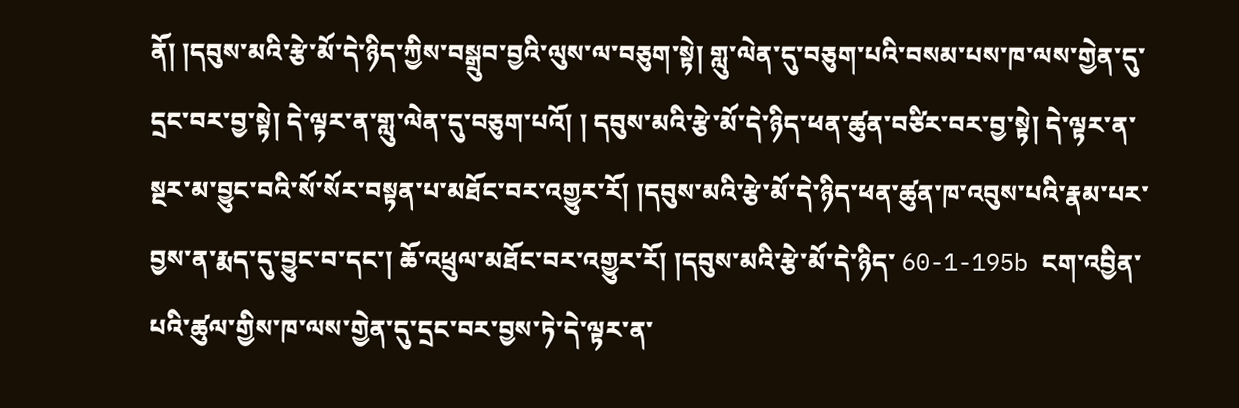ནོ། །དབུས་མའི་རྩེ་མོ་དེ་ཉིད་ཀྱིས་བསྒྲུབ་བྱའི་ལུས་ལ་བཅུག་སྟེ། གླུ་ལེན་དུ་བཅུག་པའི་བསམ་པས་ཁ་ལས་གྱེན་དུ་དྲང་བར་བྱ་སྟེ། དེ་ལྟར་ན་གླུ་ལེན་དུ་བཅུག་པའོ། ། དབུས་མའི་རྩེ་མོ་དེ་ཉིད་ཕན་ཚུན་བཙིར་བར་བྱ་སྟེ། དེ་ལྟར་ན་སྔར་མ་བྱུང་བའི་སོ་སོར་བསྟན་པ་མཐོང་བར་འགྱུར་རོ། །དབུས་མའི་རྩེ་མོ་དེ་ཉིད་ཕན་ཚུན་ཁ་འབུས་པའི་རྣམ་པར་བྱས་ན་རྨད་དུ་བྱུང་བ་དང་། ཆོ་འཕྲུལ་མཐོང་བར་འགྱུར་རོ། །དབུས་མའི་རྩེ་མོ་དེ་ཉིད་ 60-1-195b ངག་འབྱིན་པའི་ཚུལ་གྱིས་ཁ་ལས་གྱེན་དུ་དྲང་བར་བྱས་ཏེ་དེ་ལྟར་ན་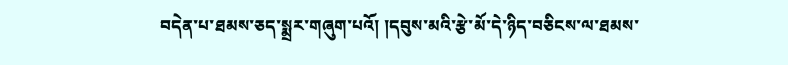བདེན་པ་ཐམས་ཅད་སྨྲར་གཞུག་པའོ། །དབུས་མའི་རྩེ་མོ་དེ་ཉིད་བཅིངས་ལ་ཐམས་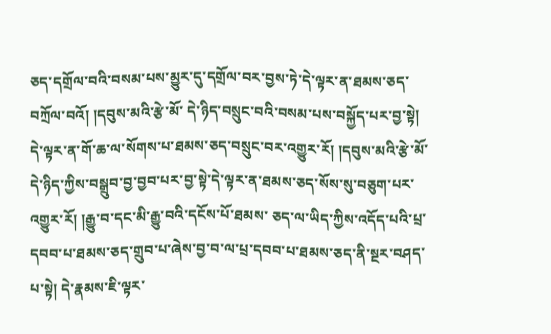ཅད་དགྲོལ་བའི་བསམ་པས་མྱུར་དུ་དགྲོལ་བར་བྱས་ཏེ་དེ་ལྟར་ན་ཐམས་ཅད་བཀྲོལ་བའོ། །དབུས་མའི་རྩེ་མོ་ དེ་ཉིད་བསྲུང་བའི་བསམ་པས་བསྐྱོད་པར་བྱ་སྟེ། དེ་ལྟར་ན་གོ་ཆ་ལ་སོགས་པ་ཐམས་ཅད་བསྲུང་བར་འགྱུར་རོ། །དབུས་མའི་རྩེ་མོ་དེ་ཉིད་ཀྱིས་བསྒྲུབ་བྱ་བྱབ་པར་བྱ་སྟེ་དེ་ལྟར་ན་ཐམས་ཅད་སོས་སུ་བཅུག་པར་འགྱུར་རོ། །རྒྱུ་བ་དང་མི་རྒྱུ་བའི་དངོས་པོ་ཐམས་ ཅད་ལ་ཡིད་ཀྱིས་འདོད་པའི་པྲ་དབབ་པ་ཐམས་ཅད་གྲུབ་པ་ཞེས་བྱ་བ་ལ་པྲ་དབབ་པ་ཐམས་ཅད་ནི་སྔར་བཤད་པ་སྟེ། དེ་རྣམས་ཇི་ལྟར་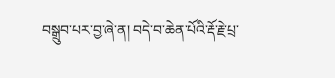བསྒྲུབ་པར་བྱ་ཞེ་ན། བདེ་བ་ཆེན་པོའི་རྡོ་རྗེ་པྲ་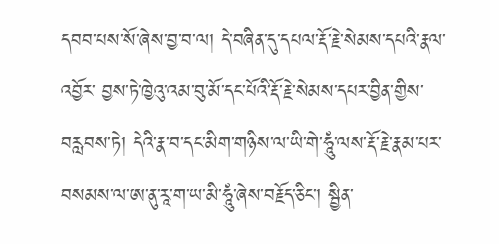དབབ་པས་སོ་ཞེས་བྱ་བ་ལ། དེ་བཞིན་དུ་དཔལ་རྡོ་རྗེ་སེམས་དཔའི་རྣལ་འབྱོར་ བྱས་ཏེ་ཁྱེའུ་འམ་བུ་མོ་དང་པོའི་རྡོ་རྗེ་སེམས་དཔར་བྱིན་གྱིས་བརླབས་ཏེ། དེའི་རྣ་བ་དང་མིག་གཉིས་ལ་ཡི་གེ་ཧཱུཾ་ལས་རྡོ་རྗེ་རྣམ་པར་བསམས་ལ་ཨ་ནུ་རཱ་ག་ཡ་མི་ཧཱུཾ་ཞེས་བརྗོད་ཅིང་། སྦྱིན་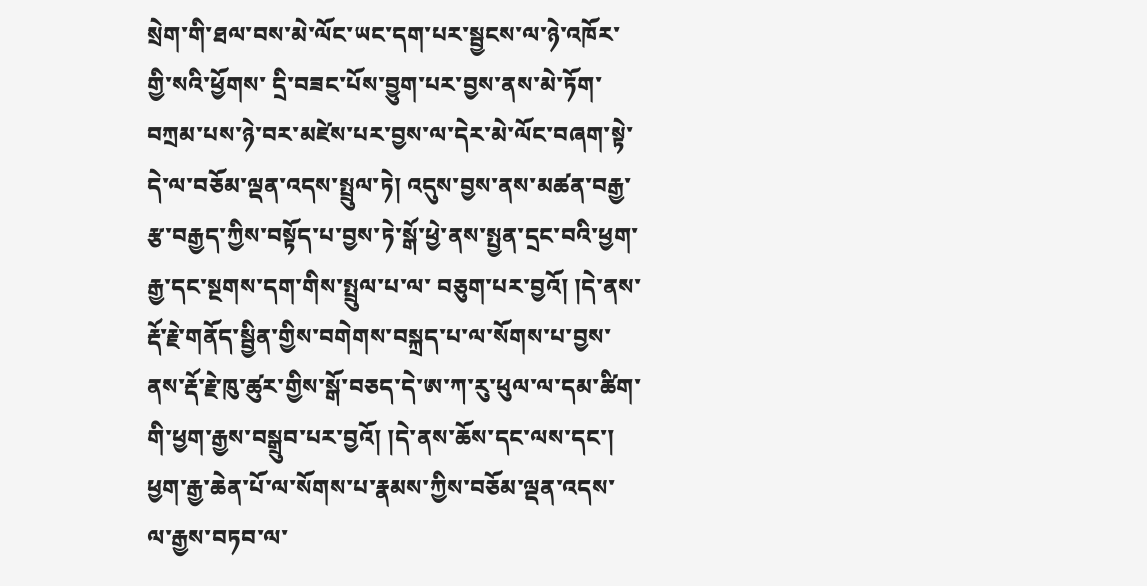སྲེག་གི་ཐལ་བས་མེ་ལོང་ཡང་དག་པར་སྦྱངས་ལ་ཉེ་འཁོར་གྱི་སའི་ཕྱོགས་ དྲི་བཟང་པོས་བྱུག་པར་བྱས་ནས་མེ་ཏོག་བཀྲམ་པས་ཉེ་བར་མཛེས་པར་བྱས་ལ་དེར་མེ་ལོང་བཞག་སྟེ་དེ་ལ་བཅོམ་ལྡན་འདས་སྤྲུལ་ཏེ། འདུས་བྱས་ནས་མཚན་བརྒྱ་རྩ་བརྒྱད་ཀྱིས་བསྟོད་པ་བྱས་ཏེ་སྒོ་ཕྱེ་ནས་སྤྱན་དྲང་བའི་ཕྱག་རྒྱ་དང་སྔགས་དག་གིས་སྤྲུལ་པ་ལ་ བཅུག་པར་བྱའོ། །དེ་ནས་རྡོ་རྗེ་གནོད་སྦྱིན་གྱིས་བགེགས་བསྐྲད་པ་ལ་སོགས་པ་བྱས་ནས་རྡོ་རྗེ་ཁུ་ཚུར་གྱིས་སྒོ་བཅད་དེ་ཨ་ཀ་རུ་ཕུལ་ལ་དམ་ཚིག་གི་ཕྱག་རྒྱས་བསྒྲུབ་པར་བྱའོ། །དེ་ནས་ཆོས་དང་ལས་དང་། ཕྱག་རྒྱ་ཆེན་པོ་ལ་སོགས་པ་རྣམས་ཀྱིས་བཅོམ་ལྡན་འདས་ ལ་རྒྱས་བཏབ་ལ་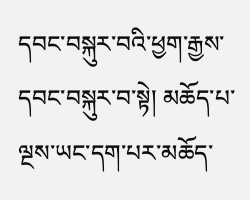དབང་བསྐུར་བའི་ཕྱག་རྒྱས་དབང་བསྐུར་བ་སྟེ། མཆོད་པ་ལྔས་ཡང་དག་པར་མཆོད་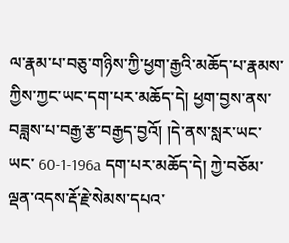ལ་རྣམ་པ་བཅུ་གཉིས་ཀྱི་ཕྱག་རྒྱའི་མཆོད་པ་རྣམས་ཀྱིས་ཀྱང་ཡང་དག་པར་མཆོད་དེ། ཕྱག་བྱས་ནས་བཟླས་པ་བརྒྱ་རྩ་བརྒྱད་བྱའོ། །དེ་ནས་སླར་ཡང་ཡང་ 60-1-196a དག་པར་མཆོད་དེ། ཀྱེ་བཅོམ་ལྡན་འདས་རྡོ་རྗེ་སེམས་དཔའ་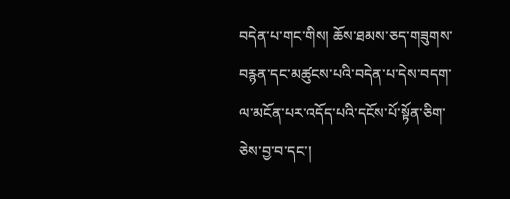བདེན་པ་གང་གིས། ཆོས་ཐམས་ཅད་གཟུགས་བརྙན་དང་མཚུངས་པའི་བདེན་པ་དེས་བདག་ལ་མངོན་པར་འདོད་པའི་དངོས་པོ་སྟོན་ཅིག་ཅེས་བྱ་བ་དང་།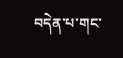བདེན་པ་གང་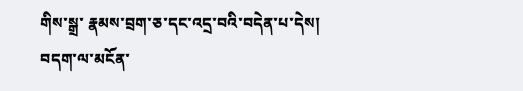གིས་སྒྲ་ རྣམས་བྲག་ཅ་དང་འདྲ་བའི་བདེན་པ་དེས། བདག་ལ་མངོན་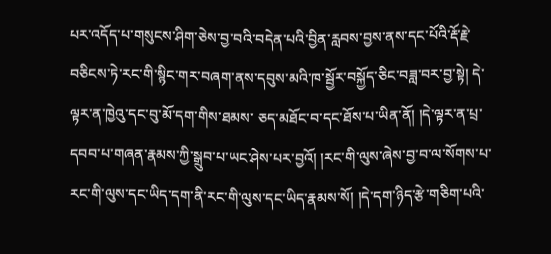པར་འདོད་པ་གསུངས་ཤིག་ཅེས་བྱ་བའི་བདེན་པའི་བྱིན་རླབས་བྱས་ནས་དང་པོའི་རྡོ་རྗེ་བཅིངས་ཏེ་རང་གི་སྙིང་གར་བཞག་ནས་དབུས་མའི་ཁ་སྦྱོར་བསྐྱོད་ཅིང་བཟླ་བར་བྱ་སྟེ། དེ་ལྟར་ན་ཁྱེའུ་དང་བུ་མོ་དག་གིས་ཐམས་ ཅད་མཐོང་བ་དང་ཐོས་པ་ཡིན་ནོ། །དེ་ལྟར་ན་པྲ་དབབ་པ་གཞན་རྣམས་ཀྱི་སྒྲུབ་པ་ཡང་ཤེས་པར་བྱའོ། །རང་གི་ལུས་ཞེས་བྱ་བ་ལ་སོགས་པ་རང་གི་ལུས་དང་ཡིད་དག་ནི་རང་གི་ལུས་དང་ཡིད་རྣམས་སོ། །དེ་དག་ཉིད་རྩེ་གཅིག་པའི་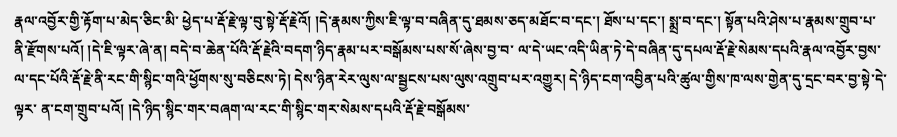རྣལ་འབྱོར་གྱི་རྟོག་པ་མེད་ཅིང་མི་ ཕྱེད་པ་རྡོ་རྗེ་ལྟ་བུ་སྟེ་རྡོ་རྗེའོ། །དེ་རྣམས་ཀྱིས་ཇི་ལྟ་བ་བཞིན་དུ་ཐམས་ཅད་མཐོང་བ་དང་། ཐོས་པ་དང་། སྨྲ་བ་དང་། སྟོན་པའི་ཤེས་པ་རྣམས་གྲུབ་པ་ནི་རྫོགས་པའོ། །དེ་ཇི་ལྟར་ཞེ་ན། བདེ་བ་ཆེན་པོའི་རྡོ་རྗེའི་བདག་ཉིད་རྣམ་པར་བསྒོམས་པས་སོ་ཞེས་བྱ་བ་ ལ་དེ་ཡང་འདི་ཡིན་ཏེ་དེ་བཞིན་དུ་དཔལ་རྡོ་རྗེ་སེམས་དཔའི་རྣལ་འབྱོར་བྱས་ལ་དང་པོའི་རྡོ་རྗེ་ནི་རང་གི་སྙིང་གའི་ཕྱོགས་སུ་བཅིངས་ཏེ། དེས་ཉིན་རེར་ལུས་ལ་སྦྱངས་པས་ལུས་འགྲུབ་པར་འགྱུར། དེ་ཉིད་ངག་འབྱིན་པའི་ཚུལ་གྱིས་ཁ་ལས་གྱེན་དུ་དྲང་བར་བྱ་སྟེ་དེ་ལྟར་ ན་ངག་གྲུབ་པའོ། །དེ་ཉིད་སྙིང་གར་བཞག་ལ་རང་གི་སྙིང་གར་སེམས་དཔའི་རྡོ་རྗེ་བསྒོམས་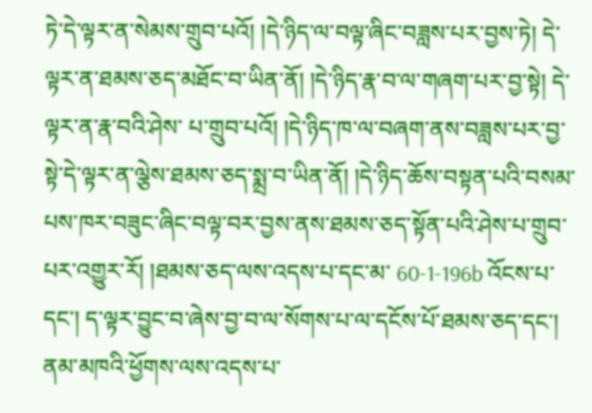ཏེ་དེ་ལྟར་ན་སེམས་གྲུབ་པའོ། །དེ་ཉིད་ལ་བལྟ་ཞིང་བཟླས་པར་བྱས་ཏེ། དེ་ལྟར་ན་ཐམས་ཅད་མཐོང་བ་ཡིན་ནོ། །དེ་ཉིད་རྣ་བ་ལ་གཞག་པར་བྱ་སྟེ། དེ་ལྟར་ན་རྣ་བའི་ཤེས་ པ་གྲུབ་པའོ། །དེ་ཉིད་ཁ་ལ་བཞག་ནས་བཟླས་པར་བྱ་སྟེ་དེ་ལྟར་ན་ལྕེས་ཐམས་ཅད་སྨྲ་བ་ཡིན་ནོ། །དེ་ཉིད་ཆོས་བསྟན་པའི་བསམ་པས་ཁར་བཟུང་ཞིང་བལྟ་བར་བྱས་ནས་ཐམས་ཅད་སྟོན་པའི་ཤེས་པ་གྲུབ་པར་འགྱུར་རོ། །ཐམས་ཅད་ལས་འདས་པ་དང་མ་ 60-1-196b འོངས་པ་དང་། ད་ལྟར་བྱུང་བ་ཞེས་བྱ་བ་ལ་སོགས་པ་ལ་དངོས་པོ་ཐམས་ཅད་དང་། ནམ་མཁའི་ཕྱོགས་ལས་འདས་པ་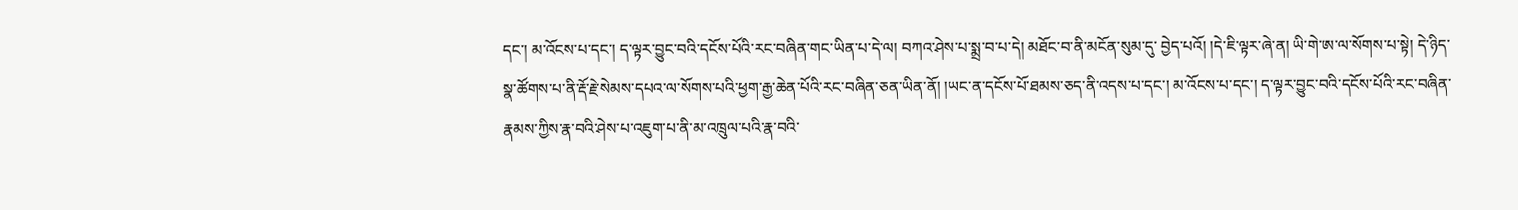དང་། མ་འོངས་པ་དང་། ད་ལྟར་བྱུང་བའི་དངོས་པོའི་རང་བཞིན་གང་ཡིན་པ་དེ་ལ། བཀའ་ཤེས་པ་སྨྲ་བ་པ་དེ། མཐོང་བ་ནི་མངོན་སུམ་དུ་ བྱེད་པའོ། །དེ་ཇི་ལྟར་ཞེ་ན། ཡི་གེ་ཨ་ལ་སོགས་པ་སྟེ། དེ་ཉིད་སྣ་ཚོགས་པ་ནི་རྡོ་རྗེ་སེམས་དཔའ་ལ་སོགས་པའི་ཕྱག་རྒྱ་ཆེན་པོའི་རང་བཞིན་ཅན་ཡིན་ནོ། །ཡང་ན་དངོས་པོ་ཐམས་ཅད་ནི་འདས་པ་དང་། མ་འོངས་པ་དང་། ད་ལྟར་བྱུང་བའི་དངོས་པོའི་རང་བཞིན་ རྣམས་ཀྱིས་རྣ་བའི་ཤེས་པ་འཇུག་པ་ནི་མ་འཁྲུལ་པའི་རྣ་བའི་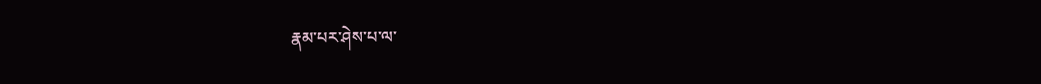རྣམ་པར་ཤེས་པ་ལ་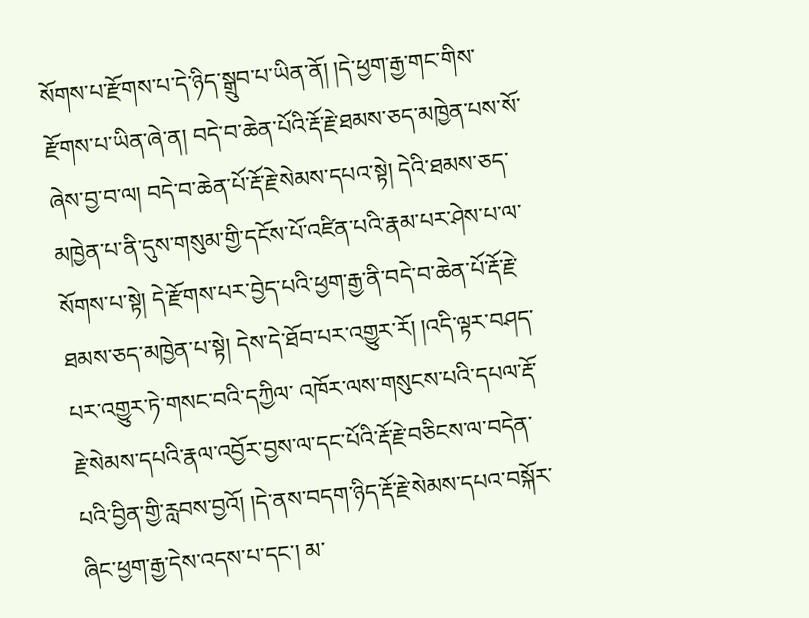སོགས་པ་རྫོགས་པ་དེ་ཉིད་སྒྲུབ་པ་ཡིན་ནོ། །དེ་ཕྱག་རྒྱ་གང་གིས་རྫོགས་པ་ཡིན་ཞེ་ན། བདེ་བ་ཆེན་པོའི་རྡོ་རྗེ་ཐམས་ཅད་མཁྱེན་པས་སོ་ཞེས་བྱ་བ་ལ། བདེ་བ་ཆེན་པོ་རྡོ་རྗེ་སེམས་དཔའ་སྟེ། དེའི་ཐམས་ཅད་མཁྱེན་པ་ནི་དུས་གསུམ་གྱི་དངོས་པོ་འཛིན་པའི་རྣམ་པར་ཤེས་པ་ལ་སོགས་པ་སྟེ། དེ་རྫོགས་པར་བྱེད་པའི་ཕྱག་རྒྱ་ནི་བདེ་བ་ཆེན་པོ་རྡོ་རྗེ་ཐམས་ཅད་མཁྱེན་པ་སྟེ། དེས་དེ་ཐོབ་པར་འགྱུར་རོ། །འདི་ལྟར་བཤད་པར་འགྱུར་ཏེ་གསང་བའི་དཀྱིལ་ འཁོར་ལས་གསུངས་པའི་དཔལ་རྡོ་རྗེ་སེམས་དཔའི་རྣལ་འབྱོར་བྱས་ལ་དང་པོའི་རྡོ་རྗེ་བཅིངས་ལ་བདེན་པའི་བྱིན་གྱི་རླབས་བྱའོ། །དེ་ནས་བདག་ཉིད་རྡོ་རྗེ་སེམས་དཔའ་བསྐོར་ཞིང་ཕྱག་རྒྱ་དེས་འདས་པ་དང་། མ་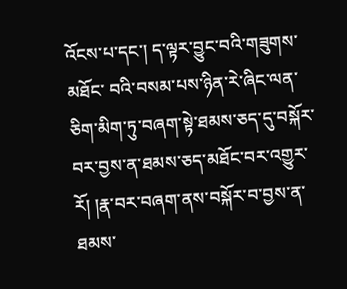འོངས་པ་དང་། ད་ལྟར་བྱུང་བའི་གཟུགས་མཐོང་ བའི་བསམ་པས་ཉིན་རེ་ཞིང་ལན་ཅིག་མིག་ཏུ་བཞག་སྟེ་ཐམས་ཅད་དུ་བསྐོར་བར་བྱས་ན་ཐམས་ཅད་མཐོང་བར་འགྱུར་རོ། །རྣ་བར་བཞག་ནས་བསྐོར་བ་བྱས་ན་ཐམས་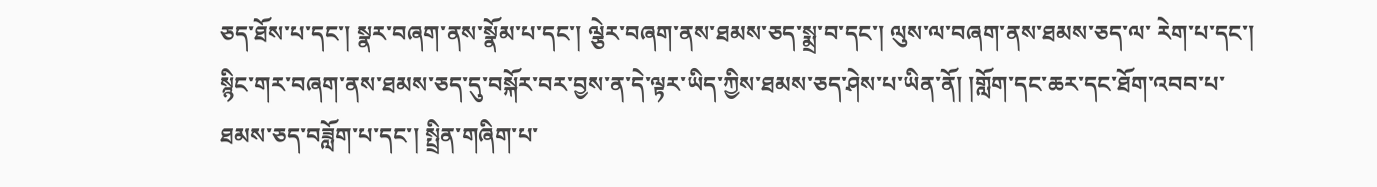ཅད་ཐོས་པ་དང་། སྣར་བཞག་ནས་སྣོམ་པ་དང་། ལྕེར་བཞག་ནས་ཐམས་ཅད་སྨྲ་བ་དང་། ལུས་ལ་བཞག་ནས་ཐམས་ཅད་ལ་ རེག་པ་དང་། སྙིང་གར་བཞག་ནས་ཐམས་ཅད་དུ་བསྐོར་བར་བྱས་ན་དེ་ལྟར་ཡིད་ཀྱིས་ཐམས་ཅད་ཤེས་པ་ཡིན་ནོ། །གློག་དང་ཆར་དང་ཐོག་འབབ་པ་ཐམས་ཅད་བཟློག་པ་དང་། སྤྲིན་གཞིག་པ་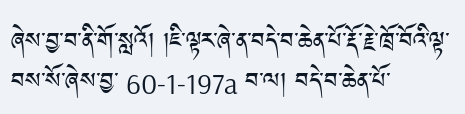ཞེས་བྱ་བ་ནི་གོ་སླའོ། །ཇི་ལྟར་ཞེ་ན་བདེ་བ་ཆེན་པོ་རྡོ་རྗེ་ཁྲོ་བོའི་ལྟ་བས་སོ་ཞེས་བྱ་ 60-1-197a བ་ལ། བདེ་བ་ཆེན་པོ་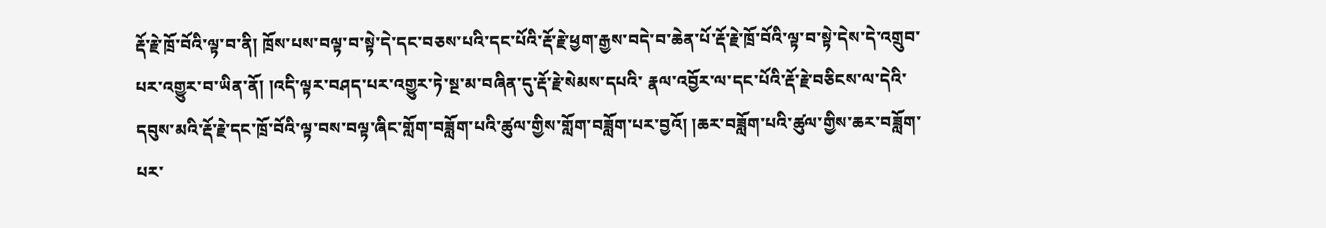རྡོ་རྗེ་ཁྲོ་བོའི་ལྟ་བ་ནི། ཁྲོས་པས་བལྟ་བ་སྟེ་དེ་དང་བཅས་པའི་དང་པོའི་རྡོ་རྗེ་ཕྱག་རྒྱས་བདེ་བ་ཆེན་པོ་རྡོ་རྗེ་ཁྲོ་བོའི་ལྟ་བ་སྟེ་དེས་དེ་འགྲུབ་པར་འགྱུར་བ་ཡིན་ནོ། །འདི་ལྟར་བཤད་པར་འགྱུར་ཏེ་སྔ་མ་བཞིན་དུ་རྡོ་རྗེ་སེམས་དཔའི་ རྣལ་འབྱོར་ལ་དང་པོའི་རྡོ་རྗེ་བཅིངས་ལ་དེའི་དབུས་མའི་རྡོ་རྗེ་དང་ཁྲོ་བོའི་ལྟ་བས་བལྟ་ཞིང་གློག་བཟློག་པའི་ཚུལ་གྱིས་གློག་བཟློག་པར་བྱའོ། །ཆར་བཟློག་པའི་ཚུལ་གྱིས་ཆར་བཟློག་པར་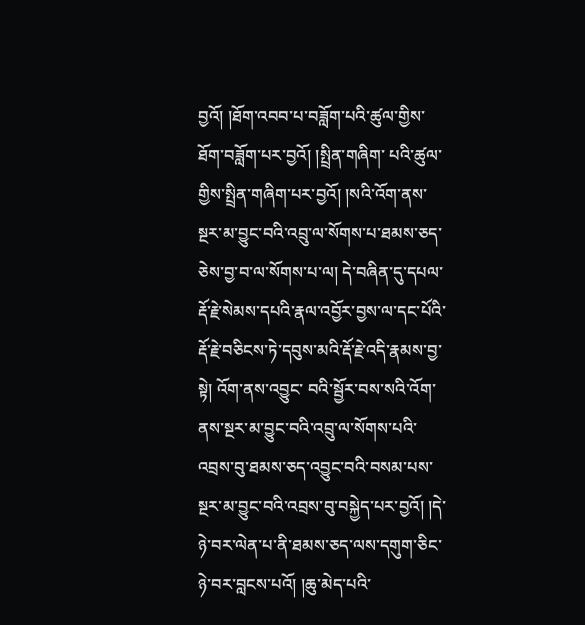བྱའོ། །ཐོག་འབབ་པ་བཟློག་པའི་ཚུལ་གྱིས་ཐོག་བཟློག་པར་བྱའོ། །སྤྲིན་གཞིག་ པའི་ཚུལ་གྱིས་སྤྲིན་གཞིག་པར་བྱའོ། །སའི་འོག་ནས་སྔར་མ་བྱུང་བའི་འབྲུ་ལ་སོགས་པ་ཐམས་ཅད་ཅེས་བྱ་བ་ལ་སོགས་པ་ལ། དེ་བཞིན་དུ་དཔལ་རྡོ་རྗེ་སེམས་དཔའི་རྣལ་འབྱོར་བྱས་ལ་དང་པོའི་རྡོ་རྗེ་བཅིངས་ཏེ་དབུས་མའི་རྡོ་རྗེ་འདི་རྣམས་བྱ་སྟེ། འོག་ནས་འབྱུང་ བའི་སྦྱོར་བས་སའི་འོག་ནས་སྔར་མ་བྱུང་བའི་འབྲུ་ལ་སོགས་པའི་འབྲས་བུ་ཐམས་ཅད་འབྱུང་བའི་བསམ་པས་སྔར་མ་བྱུང་བའི་འབྲས་བུ་བསྐྱེད་པར་བྱའོ། །དེ་ཉེ་བར་ལེན་པ་ནི་ཐམས་ཅད་ལས་དགུག་ཅིང་ཉེ་བར་བླངས་པའོ། །ཆུ་མེད་པའི་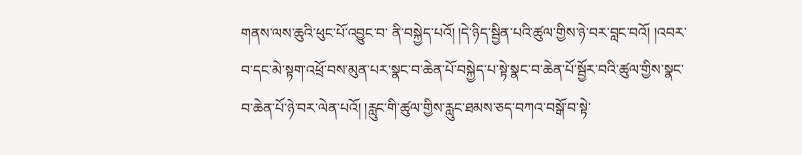གནས་ལས་ཆུའི་ཕུང་པོ་འབྱུང་བ་ ནི་བསྐྱེད་པའོ། །དེ་ཉིད་སྦྱིན་པའི་ཚུལ་གྱིས་ཉེ་བར་བླང་བའོ། །འབར་བ་དང་མེ་སྟག་འཕྲོ་བས་མུན་པར་སྣང་བ་ཆེན་པོ་བསྐྱེད་པ་སྟེ་སྣང་བ་ཆེན་པོ་སྦྱོར་བའི་ཚུལ་གྱིས་སྣང་བ་ཆེན་པོ་ཉེ་བར་ལེན་པའོ། །རླུང་གི་ཚུལ་གྱིས་རླུང་ཐམས་ཅད་བཀའ་བསྒོ་བ་སྟེ་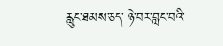རླུང་ཐམས་ཅད་ ཉེ་བར་བླང་བའི་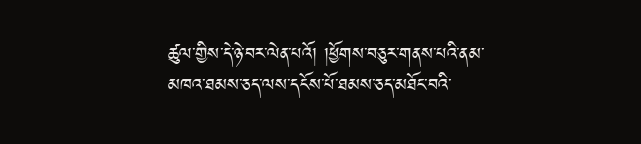ཚུལ་གྱིས་དེ་ཉེ་བར་ལེན་པའོ། །ཕྱོགས་བཅུར་གནས་པའི་ནམ་མཁའ་ཐམས་ཅད་ལས་དངོས་པོ་ཐམས་ཅད་མཐོང་བའི་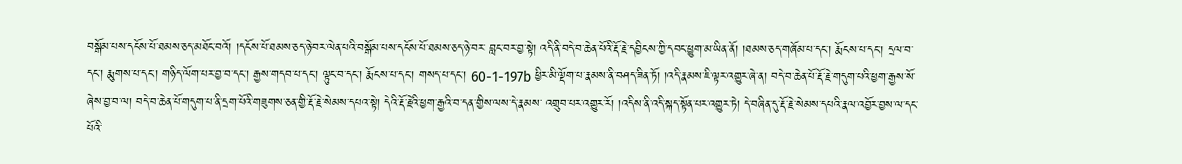བསྒོམ་པས་དངོས་པོ་ཐམས་ཅད་མཐོང་བའོ། །དངོས་པོ་ཐམས་ཅད་ཉེ་བར་ལེན་པའི་བསྒོམ་པས་དངོས་པོ་ཐམས་ཅད་ཉེ་བར་ བླང་བར་བྱ་སྟེ། འདི་ནི་བདེ་བ་ཆེན་པོའི་རྡོ་རྗེ་དབྱིངས་ཀྱི་དབང་ཕྱུག་མ་ཡིན་ནོ། །ཐམས་ཅད་གཞོམ་པ་དང་། རྨོངས་པ་དང་། དྲལ་བ་དང་། རྨུགས་པ་དང་། གཉིད་ལོག་པར་བྱ་བ་དང་། རྒྱས་གདབ་པ་དང་། ལྟུང་བ་དང་། རྨོངས་པ་དང་། གསད་པ་དང་། 60-1-197b ཕྱིར་མི་ལྡོག་པ་རྣམས་ནི་བཤད་ཟིན་ཏོ། །འདི་རྣམས་ཇི་ལྟར་འགྱུར་ཞེ་ན། བདེ་བ་ཆེན་པོ་རྡོ་རྗེ་གདུག་པའི་ཕྱག་རྒྱས་སོ་ཞེས་བྱ་བ་ལ། བདེ་བ་ཆེན་པོ་གདུག་པ་ནི་དྲག་པོའི་གཟུགས་ཅན་གྱི་རྡོ་རྗེ་སེམས་དཔའ་སྟེ། དེའི་རྡོ་རྗེའི་ཕྱག་རྒྱའི་བ་དན་གྱིས་ལས་དེ་རྣམས་ འགྲུབ་པར་འགྱུར་རོ། །འདིས་ནི་འདི་སྐད་སྟོན་པར་འགྱུར་ཏེ། དེ་བཞིན་དུ་རྡོ་རྗེ་སེམས་དཔའི་རྣལ་འབྱོར་བྱས་ལ་དང་པོའི་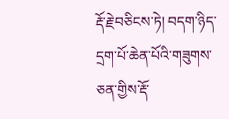རྡོ་རྗེ་བཅིངས་ཏེ། བདག་ཉིད་དྲག་པོ་ཆེན་པོའི་གཟུགས་ཅན་གྱིས་རྡོ་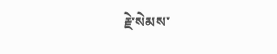རྗེ་སེམས་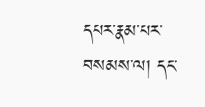དཔར་རྣམ་པར་བསམས་ལ། དང་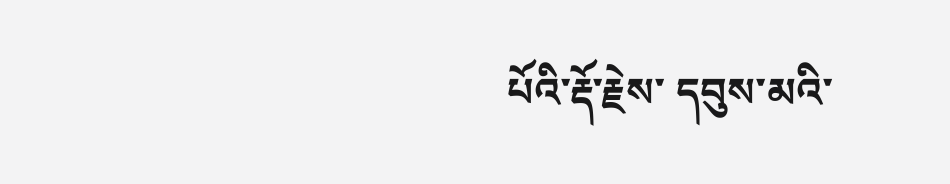པོའི་རྡོ་རྗེས་ དབུས་མའི་